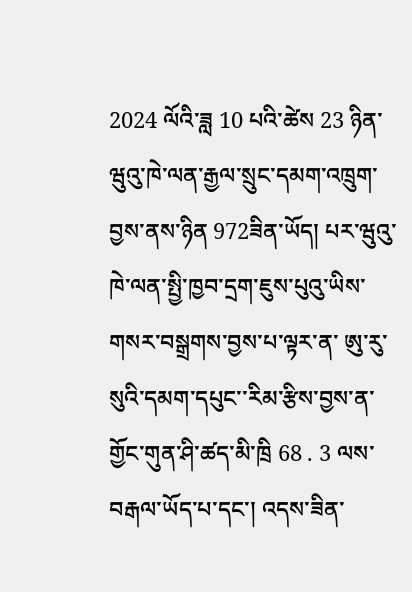2024 ལོའི་ཟླ 10 པའི་ཚེས 23 ཉིན་ཝུའུ་ཁེ་ལན་རྒྱལ་སྲུང་དམག་འཁྲུག་བྱས་ནས་ཉིན 972ཟིན་ཡོད། པར་ཝུའུ་ཁེ་ལན་སྤྱི་ཁྱབ་དྲག་ཇུས་པུའུ་ཡིས་གསར་བསྒྲགས་བྱས་པ་ལྟར་ན་ ཨུ་རུ་སུའི་དམག་དཔུང་་རིམ་རྩིས་བྱས་ན་གྱོང་གུན་ཤི་ཚད་མི་ཁྲི 68 . 3 ལས་བརྒལ་ཡོད་པ་དང་། འདས་ཟིན་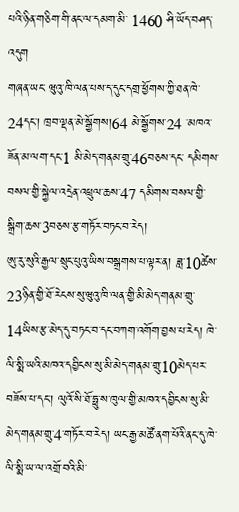པའི་ཉིན་གཅིག་གི་ནང་ལ་དམག་མི་ 1460 ཤི་ཡོད་བཤད་འདུག
གཞན་ཡང་ ཝུའུ་ཁི་ལན་པས་ད་དུང་དགྲ་ཕྱོགས་ཀྱི་ཐན་ཁེ་24དང་། ཁྲབ་ལྡན་མེ་སྒྱོགས།64 མེ་སྒྱོགས་24 ་མཁའ་ཟོན་མ་ལག་དང་1 མི་མེད་གནམ་གྲུ་46བཅས་དང་ དམིགས་བསལ་གྱི་སྐྱེལ་འདྲེན་འཕྲུལ་ཆས་47 དམིགས་བསལ་གྱི་སྒྲིག་ཆས་3བཅས་རྩ་གཏོར་བཏང་བ་རེད།
ཨུ་རུ་སུའི་རྒྱལ་སྲུང་པུའུ་ཡིས་བསྒྲགས་པ་ལྟར་ན། ཟླ་10ཚེས་23ཉིན་གྱི་ཐོ་རེངས་སུ་ཝུའུ་ཁི་ལན་གྱི་མི་མེད་གནམ་གྲུ་14ཡིས་རྩ་མེད་དུ་བཏང་བ་དང་བཀག་འགོག་བྱས་པ་རེད། ཁེ་ལི་སྨི་ཡའི་མཁའ་དབྱིངས་སུ་མི་མེད་གནམ་གྲུ་10མེད་པར་བཟོས་པ་དང་། ལུའོ་སི་ཐོ་ཧྥུ་ས་ཁུལ་གྱི་མཁའ་དབྱིངས་སུ་མི་མེད་གནམ་གྲུ་4་གཏོར་བ་རེད། ཡང་རྒྱ་མཚོ་ནག་པོའི་ནང་དུ་ཁེ་ལི་སྨི་ཡ་ལ་འགྲོ་བའི་མི་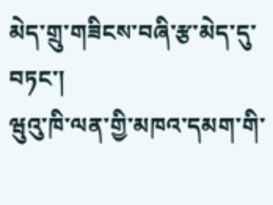མེད་གྲུ་གཟིངས་བཞི་རྩ་མེད་དུ་བཏང་།
ཝུའུ་ཁི་ལན་གྱི་མཁའ་དམག་གི་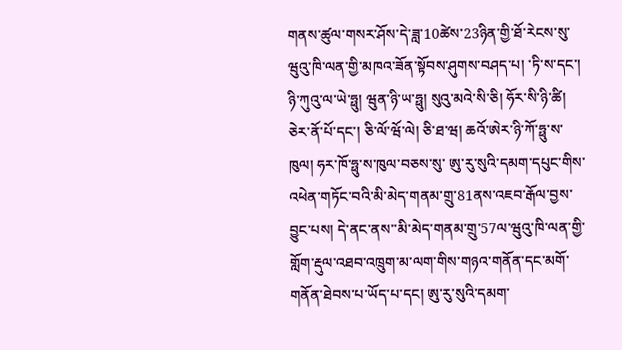གནས་ཚུལ་གསར་ཤོས་དེ་ཟླ་10ཚེས་23ཉིན་གྱི་ཐོ་རེངས་སུ་ཝུའུ་ཁི་ལན་གྱི་མཁའ་ཟོན་སྟོབས་ཤུགས་བཤད་པ། ་ཏི་ས་དང་། ཉི་ཀུའུ་ལ་ཡེ་ཧྥུ། ཝུན་ཉི་ཡ་ཧྥུ། སུའུ་མའེ་སི་ཅི། ཧོར་སི་ཉི་ཚི། ཅེར་ནོ་པོ་དང་། ཅི་ལོ་ཝོ་ལེ། ཅི་ཐ་ཝ། ཆའོ་ཨེར་ཉི་ཀོ་ཧྥུ་ས་ཁུལ། ཧར་ཁོ་ཧྥུ་ས་ཁུལ་བཅས་སུ་ ཨུ་རུ་སུའི་དམག་དཔུང་གིས་འཕེན་གཏོང་བའི་མི་མེད་གནམ་གྲུ་81ནས་འཇབ་རྒོལ་བྱས་བྱུང་པས། དེ་ནང་ནས་་མི་མེད་གནམ་གྲུ་57ལ་ཝུའུ་ཁི་ལན་གྱི་གློག་རྡུལ་འཐབ་འཁྲུག་མ་ལག་གིས་གཉའ་གནོན་དང་མགོ་གནོན་ཐེབས་པ་ཡོད་པ་དང། ཨུ་རུ་སུའི་དམག་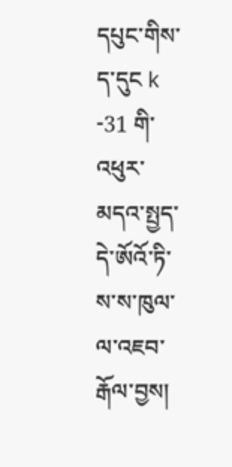དཔུང་གིས་ད་དུང k -31 གི་འཕུར་མདའ་སྤྱད་དེ་ཨོའོ་ཏི་ས་ས་ཁུལ་ལ་འཇབ་རྒོལ་བྱས།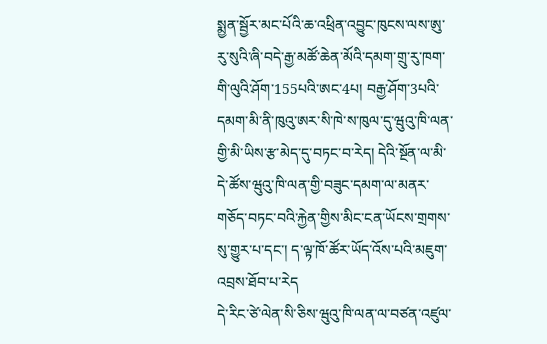སྨྱན་སྦྱོར་མང་པོའི་ཆ་འཕྲིན་འབྱུང་ཁུངས་ལས་ཨུ་རུ་སུའི་ཞི་བདེ་རྒྱ་མཚོ་ཆེན་མོའི་དམག་གྲུ་རུ་ཁག་གི་ལུའི་ཤོག་155པའི་ཨང་4པ། བརྒྱ་ཤོག་3པའི་དམག་མི་ནི་ཁུའུ་ཨར་སི་ཁེ་ས་ཁུལ་དུ་ཝུའུ་ཁི་ལན་གྱི་མི་ཡིས་རྩ་མེད་དུ་བཏང་བ་རེད། དེའི་སྔོན་ལ་མི་དེ་ཚོས་ཝུའུ་ཁི་ལན་གྱི་བཟུང་དམག་ལ་མནར་གཅོད་བཏང་བའི་རྐྱེན་གྱིས་མིང་ངན་ཡོངས་གྲགས་སུ་གྱུར་པ་དང་། ད་ལྟ་ཁོ་ཚོར་ཡོད་འོས་པའི་མཇུག་འབྲས་ཐོབ་པ་རེད
དེ་རིང་ཙེ་ལེན་སི་ཅིས་ཝུའུ་ཁི་ལན་ལ་བཙན་འཛུལ་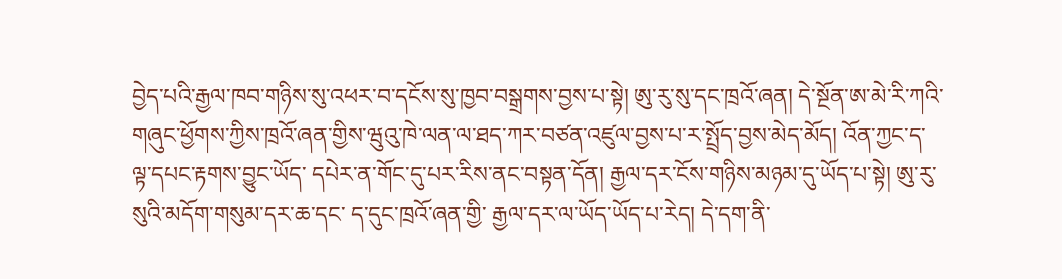བྱེད་པའི་རྒྱལ་ཁབ་གཉིས་སུ་འཕར་བ་དངོས་སུ་ཁྱབ་བསྒྲགས་བྱས་པ་སྟེ། ཨུ་རུ་སུ་དང་ཁྲའོ་ཞན། དེ་སྔོན་ཨ་མེ་རི་ཀའི་གཞུང་ཕྱོགས་ཀྱིས་ཁྲའོ་ཞན་གྱིས་ཝུའུ་ཁེ་ལན་ལ་ཐད་ཀར་བཙན་འཛུལ་བྱས་པ་ར་སྤྲོད་བྱས་མེད་མོད། འོན་ཀྱང་ད་ལྟ་དཔང་རྟགས་བྱུང་ཡོད་ དཔེར་ན་གོང་དུ་པར་རིས་ནང་བསྟན་དོན། རྒྱལ་དར་ངོས་གཉིས་མཉམ་དུ་ཡོད་པ་སྟེ། ཨུ་རུ་སུའི་མདོག་གསུམ་དར་ཆ་དང་ ད་དུང་ཁྲའོ་ཞན་གྱི་ རྒྱལ་དར་ལ་ཡོད་ཡོད་པ་རེད། དེ་དག་ནི་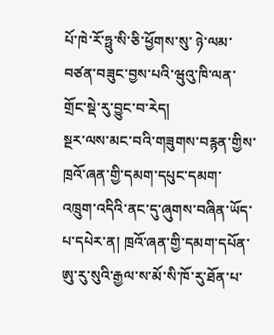པོ་ཁེ་རོ་ཧྥུ་སི་ཅི་ཕྱོགས་སུ་ ཉེ་ལམ་བཙན་བཟུང་བྱས་པའི་ཝུའུ་ཁི་ལན་གྲོང་སྡེ་རུ་བྱུང་བ་རེད།
སྔར་ལས་མང་བའི་གཟུགས་བརྙན་གྱིས་ཁྲའོ་ཞན་གྱི་དམག་དཔུང་དམག་འཁྲུག་འདིའི་ནང་དུ་ཞུགས་བཞིན་ཡོད་པ་དཔེར་ན། ཁྲའོ་ཞན་གྱི་དམག་དཔོན་ཨུ་རུ་སུའི་རྒྱལ་ས་མོ་སི་ཁོ་རུ་ཐོན་པ་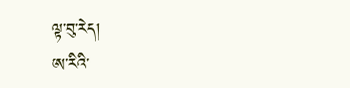ལྟ་བུ་རེད།
ཨ་རིའི་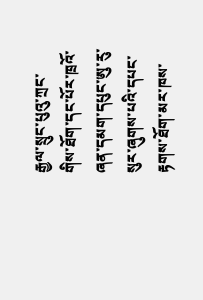རྒྱལ་སྲུང་པུའུ་ཀྲང་གིས་ཐོག་དང་པོར་ཁྲའོ་ཞན་དམག་དཔུང་ཨུ་རུ་སུར་ཞུགས་པའི་དཔང་རྟགས་ཐོག་མར་ཁས་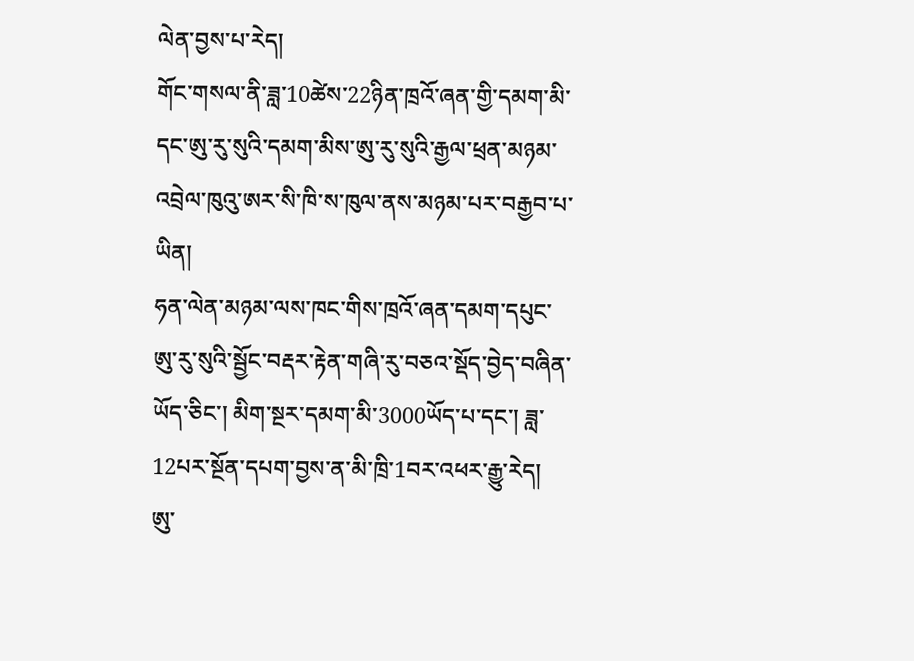ལེན་བྱས་པ་རེད།
གོང་གསལ་ནི་ཟླ་10ཚེས་22ཉིན་ཁྲའོ་ཞན་གྱི་དམག་མི་དང་ཨུ་རུ་སུའི་དམག་མིས་ཨུ་རུ་སུའི་རྒྱལ་ཕྲན་མཉམ་འབྲེལ་ཁུའུ་ཨར་སི་ཁི་ས་ཁུལ་ནས་མཉམ་པར་བརྒྱབ་པ་ཡིན།
ཧན་ལེན་མཉམ་ལས་ཁང་གིས་ཁྲའོ་ཞན་དམག་དཔུང་ཨུ་རུ་སུའི་སྦྱོང་བརྡར་རྟེན་གཞི་རུ་བཅའ་སྡོད་བྱེད་བཞིན་ཡོད་ཅིང་། མིག་སྔར་དམག་མི་3000ཡོད་པ་དང་། ཟླ་12པར་སྔོན་དཔག་བྱས་ན་མི་ཁྲི་1བར་འཕར་རྒྱུ་རེད། ཨུ་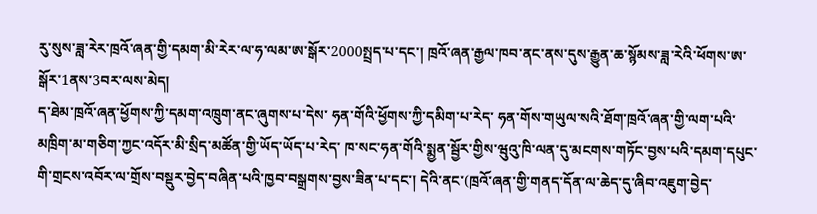རུ་སུས་ཟླ་རེར་ཁྲའོ་ཞན་གྱི་དམག་མི་རེར་ལ་ཧ་ལམ་ཨ་སྒོར་2000སྤྲད་པ་དང་། ཁྲའོ་ཞན་རྒྱལ་ཁབ་ནང་ནས་དུས་རྒྱུན་ཆ་སྙོམས་ཟླ་རེའི་ཕོགས་ཨ་སྒོར་1ནས་3བར་ལས་མེད།
ད་ཐེམ་ཁྲའོ་ཞན་ཕྱོགས་ཀྱི་དམག་འཁྲུག་ནང་ཞུགས་པ་དེས་ ཧན་གོའི་ཕྱོགས་ཀྱི་དམིག་པ་རེད་ ཧན་གོས་གཡུལ་སའི་ཐོག་ཁྲའོ་ཞན་གྱི་ལག་པའི་མཁྲིག་མ་གཅིག་ཀྱང་འདོར་མི་སྲིད་མཚོན་གྱི་ཡོད་ཡོད་པ་རེད་ ཁ་སང་ཧན་གོའི་སྨྱན་སྦྱོར་གྱིས་ཝུའུ་ཁི་ལན་དུ་མངགས་གཏོང་བྱས་པའི་དམག་དཔུང་གི་གྲངས་འབོར་ལ་གྲོས་བསྡུར་བྱེད་བཞིན་པའི་ཁྱབ་བསྒྲགས་བྱས་ཟིན་པ་དང་། དེའི་ནང་(ཁྲའོ་ཞན་གྱི་གནད་དོན་ལ་ཆེད་དུ་ཞིབ་འཇུག་བྱེད་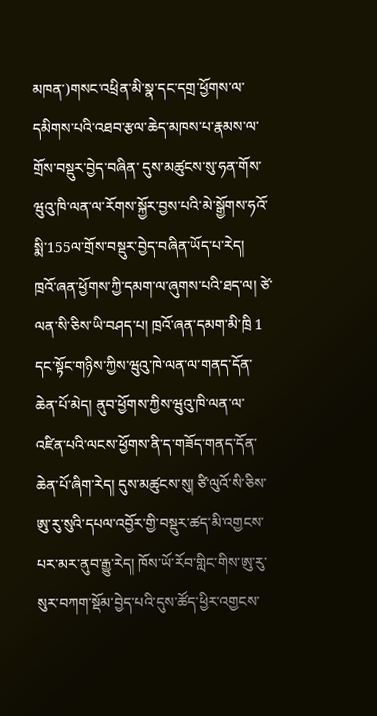མཁན་)གསང་འཕྲིན་མི་སྣ་དང་དགྲ་ཕྱོགས་ལ་དམིགས་པའི་འཐབ་རྩལ་ཆེད་མཁས་པ་རྣམས་ལ་གྲོས་བསྡུར་བྱེད་བཞིན་ དུས་མཚུངས་སུ་ཧན་གོས་ཝུའུ་ཁི་ལན་ལ་རོགས་སྐྱོར་བྱས་པའི་མེ་སྒྱོགས་ཧའོ་སྨི་155ལ་གྲོས་བསྡུར་བྱེད་བཞིན་ཡོད་པ་རེད།
ཁྲའོ་ཞན་ཕྱོགས་ཀྱི་དམག་ལ་ཞུགས་པའི་ཐད་ལ། ཙེ་ལན་སི་ཅིས་ཡི་བཤད་པ། ཁྲའོ་ཞན་དམག་མི་ཁྲི 1 དང་སྟོང་གཉིས་ཀྱིས་ཝུའུ་ཁེ་ལན་ལ་གནད་དོན་ཆེན་པོ་མེད། ནུབ་ཕྱོགས་ཀྱིས་ཝུའུ་ཁི་ལན་ལ་འཛིན་པའི་ལངས་ཕྱོགས་ནི་ད་གཟོད་གནད་དོན་ཆེན་པོ་ཞིག་རེད། དུས་མཚུངས་སུ། ཙི་ལུའོ་སི་ཅིས་ཨུ་རུ་སུའི་དཔལ་འབྱོར་གྱི་བསྡུར་ཚད་མི་འགྱངས་པར་མར་ནུབ་རྒྱུ་རེད། ཁོས་ཡོ་རོབ་གླིང་གིས་ཨུ་རུ་སུར་བཀག་སྡོམ་བྱེད་པའི་དུས་ཚོད་ཕྱིར་འགྱངས་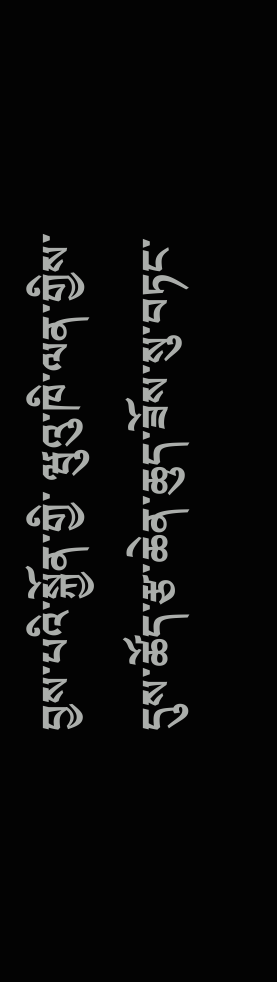བྱས་པའི་སྐྱོན་གྱི་ ཝུའུ་ཁི་ལན་གྱིས་དུས་ཚོད་རྩ་ཆེན་ཆུད་ཟོས་སུ་བཏང་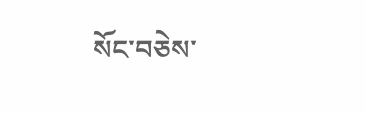སོང་བཅེས་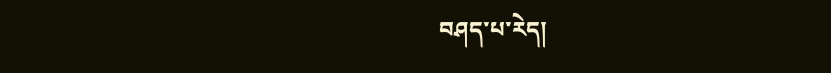བཤད་པ་རེད།